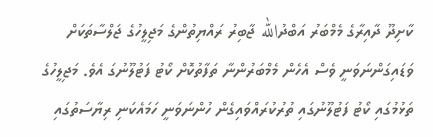ކާށިދޫ ދާއިރާގެ މެމްބަރު އަބްދުالله ޖާބިރު ރައްޔިތުންގެ މަޖިލީހުގެ ޖަލްސާތަކަށް ވަޑައިގަންނަވަނީ ވެސް އެހެން މެމްބަރުންނާ ތަފާތުކޮށް ކޯޓު ފަޓުލޫނުގަ އެވެ. މަޖިލީހުގެ ތަޅުމުގައި ކޯޓު ފަޓުލޫނުގައި ތުރުކުރައްވައިގެން ހުންނަވަނީ ހަމައެކަނި ރިޔާސަތުގައި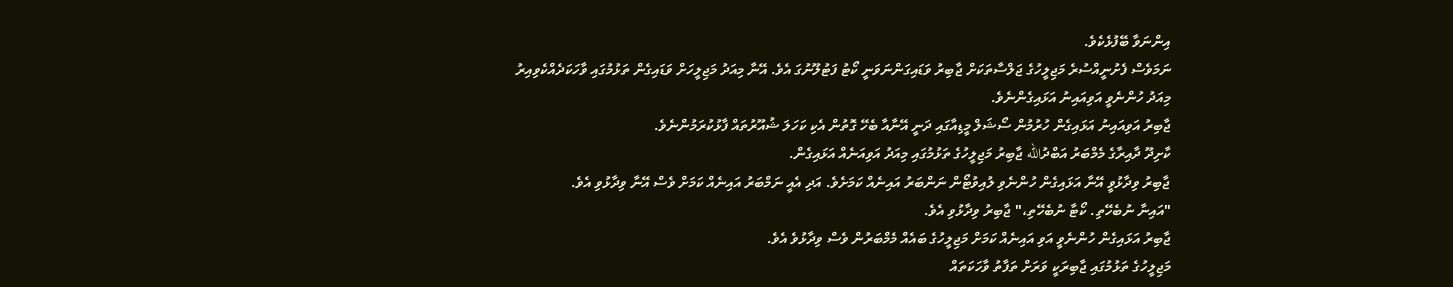އިންނަވާ ބޭފުޅެކެވެ.
ނަމަވެސް ފެށުނީއްސުރެ މަޖިލީހުގެ ޖަލްސާތަކަށް ޖާބިރު ވަޑައިގަންނަވަނީ ކޯޓު ފަޓުލޫނުގަ އެވެ. އޭނާ މިއަދު މަޖިލީހަށް ވަޑައިގެން ތަޅުމުގައި ވާހަކަދެއްކެވިއިރު މިއަދު ހުންނެވީ އަވިއައިނު އަޅައިގެންނެވެ.
ޖާބިރު އަވިއައިނު އަޅައިގެން ހުރުމުން ސޯޝަލް މީޑިއާގައި ދަނީ އޭނާއާ ބެހޭ ގޮތުން އެކި ކަހަލަ ޝުއޫރުތައް ފާޅުކުރަމުންނެވެ.
ކާށިދޫ ދާއިރާގެ މެމްބަރު އަބްދުالله ޖާބިރު މަޖިލީހުގެ ތަޅުމުގައި މިއަދު އަވިއަނެއް އަޅައިގެން.
ޖާބިރު ވިދާޅުވީ އޭނާ އަޅައިގެން ހުންނެވި ލުއިވުޓޯން ނަންބަރު އައިނެއް ކަމަށެވެ. އަދި އެއީ ނަމްބަރު އައިނެއް ކަމަށް ވެސް އޭނާ ވިދާޅުވި އެވެ.
"އައިނާ ނުބެހޭތި. ކޯޓާ ނުބެހޭތި،" ޖާބިރު ވިދާޅުވި އެވެ.
ޖާބިރު އަޅައިގެން ހުންނެވީ އަވި އައިނެއް ކަމަށް މަޖިލީހުގެ ބައެއް މެމްބަރުން ވެސް ވިދާޅުވެ އެވެ.
މަޖިލީހުގެ ތަޅުމުގައި ޖާބިރަކީ ވަރަށް ތަފާތު ވާހަކަތައް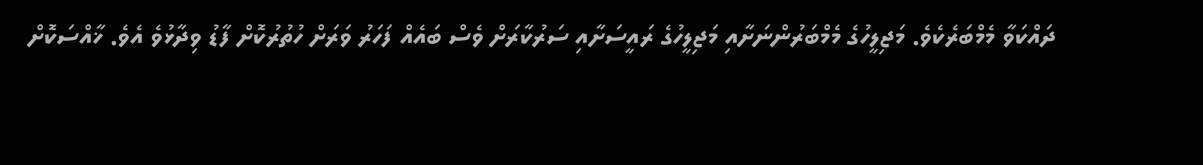ދައްކަވާ މެމްބަރެކެވެ. މަޖިލީހުގެ މެމްބަރުންނަށާއި މަޖިލީހުގެ ރައީސަށާއި ސަރުކާރަށް ވެސް ބައެއް ފަހަރު ވަރަށް ހުތުރުކޮށް ފާޑު ވިދާޅުވެ އެވެ. ޚާއްސަކޮށް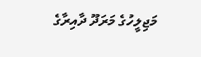މަޖިލީހުގެ މަރަދޫ ދާއިރާގެ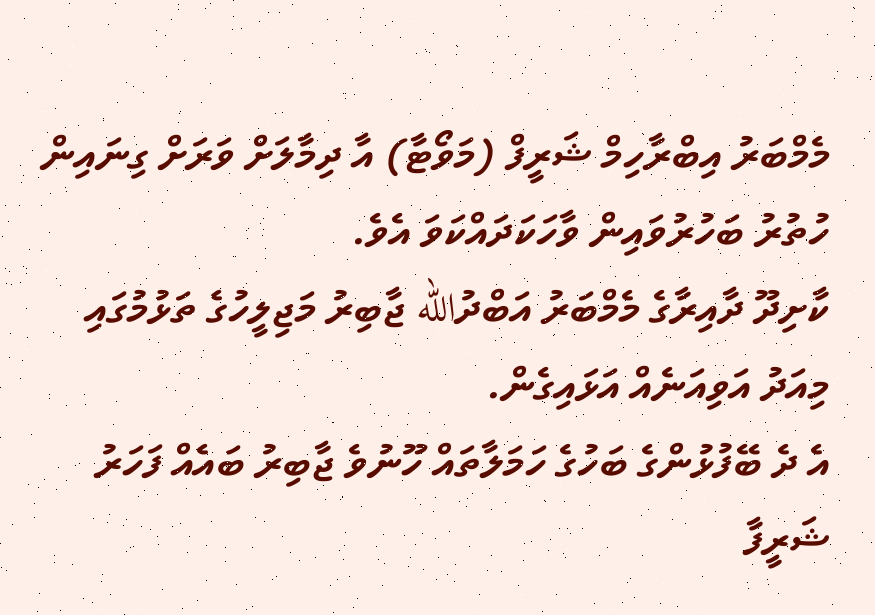މެމްބަރު އިބްރާހިމް ޝަރީފް (މަވޯޓާ) އާ ދިމާލަށް ވަރަށް ގިނައިން ހުތުރު ބަހުރުވައިން ވާހަކަދައްކަވަ އެވެ.
ކާށިދޫ ދާއިރާގެ މެމްބަރު އަބްދުالله ޖާބިރު މަޖިލީހުގެ ތަޅުމުގައި މިއަދު އަވިއަނެއް އަޅައިގެން.
އެ ދެ ބޭފުޅުންގެ ބަހުގެ ހަމަލާތައް ހޫނުވެ ޖާބިރު ބައެއް ފަހަރު ޝަރީފާ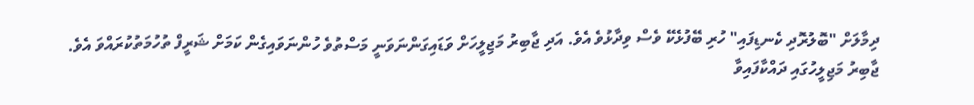ދިމާލަށް "ބޮލުރޮދި ކެނޑިފައި" ހުރި ބޭފުޅެކޭ ވެސް ވިދާޅުވެ އެވެ. އަދި ޖާބިރު މަޖިލީހަށް ވަޑައިގަންނަވަނީ މަސްތުވެ ހުންނަވައިގެން ކަމަށް ޝަރީފް ތުހުމަތުކުރައްވަ އެވެ.
ޖާބިރު މަޖިލީހުގައި ދައްކާފައިވާ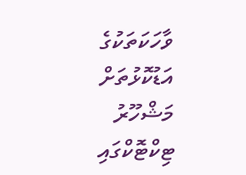ވާހަކަތަކުގެ އަޑުކޮޅުތަށް މަޝްހޫރު ޓިކްޓޮކްގައި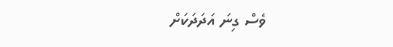ވެސް ގިނަ އަދަދަކަށް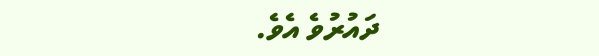ދައުރުވެ އެވެ.